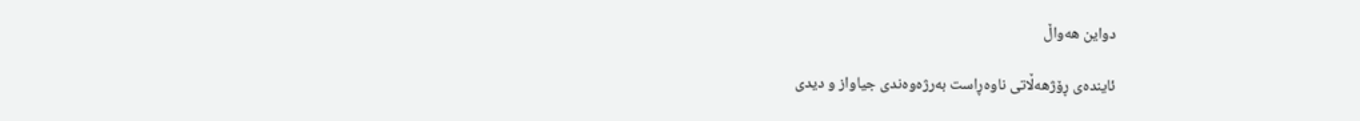دواین هەواڵ

ئاینده‌ی ڕۆژهه‌ڵاتی ناوه‌ڕاست به‌رژه‌وه‌ندی جیاواز و دیدی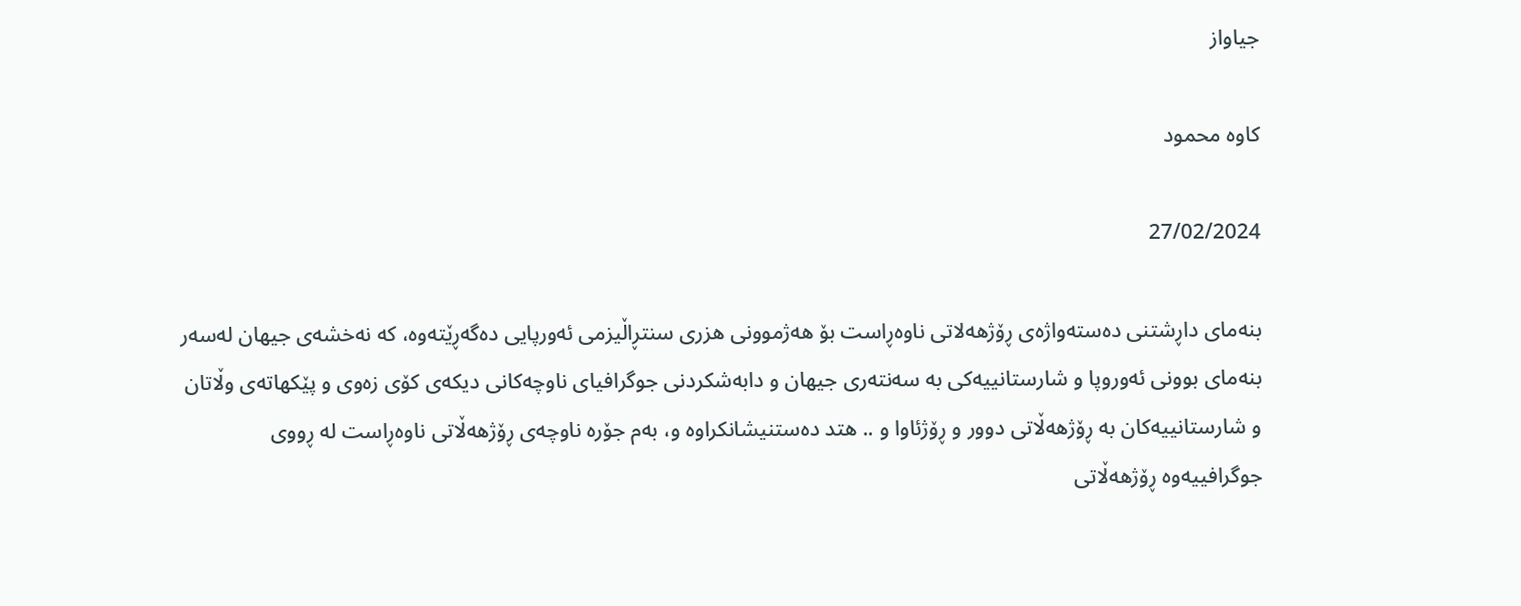جیاواز

كاوە محمود

27/02/2024

بنه‌مای داڕشتنی ده‌سته‌واژه‌ی ڕۆژهه‌لاتی ناوه‌ڕاست بۆ هه‌ژموونی هزری سنتڕاڵیزمی ئه‌ورپایی ده‌گه‌ڕێته‌وه‌، كه‌ نه‌خشه‌ی جیهان له‌سه‌ر بنه‌مای بوونی ئه‌وروپا و شارستانییه‌كی به‌ سه‌نته‌ری جیهان و دابه‌شكردنی جوگرافیای ناوچه‌كانی دیكه‌ی كۆی زه‌وی و پێكهاته‌ی وڵاتان و شارستانییه‌كان به‌ ڕۆژهه‌ڵاتی دوور و ڕۆژئاوا و .. هتد ده‌ستنیشانكراوه‌ و، به‌م جۆره‌ ناوچه‌ی ڕۆژهه‌ڵاتی ناوه‌ڕاست له‌ ڕووی جوگرافییه‌وه‌ ڕۆژهه‌ڵاتی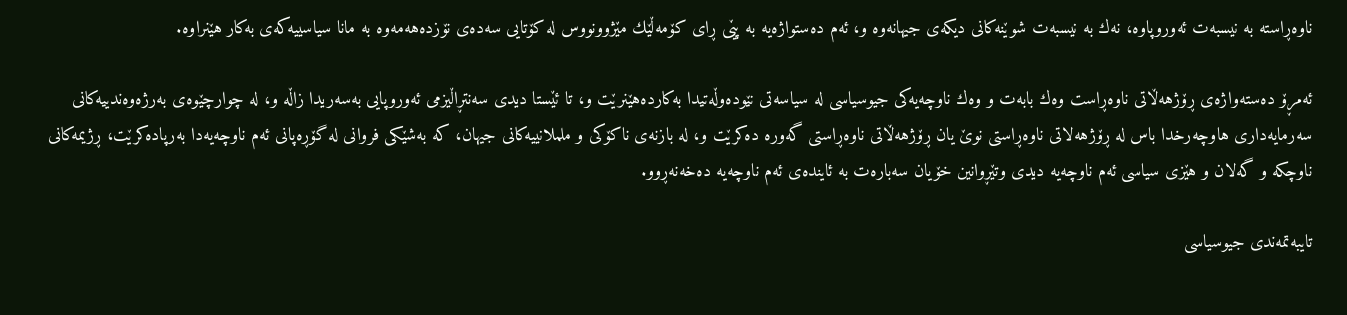ناوه‌ڕاسته‌ به‌ نیسبه‌ت ئه‌وروپاوه‌، نه‌ك به‌ نیسبه‌ت شوێنه‌كانی دیكه‌ی جیهانه‌وه‌ و، ئه‌م ده‌ستواژه‌یه‌ به‌ پێی ڕای كۆمه‌ڵێك مێژوونووس له‌ كۆتایی سه‌ده‌ی نۆزده‌هه‌مه‌وه‌ به‌ مانا سیاسییه‌كه‌ی به‌كار هێنراوه‌.

ئه‌مڕۆ ده‌سته‌واژه‌ی ڕۆژهه‌ڵاتی ناوه‌ڕاست وه‌ك بابه‌ت و وه‌ك ناوچه‌یه‌كی جیوسیاسی له‌ سیاسه‌تی نێوده‌وڵه‌تیدا به‌كارده‌هێنرێت و، تا ئێستا دیدی سه‌نتڕاڵیزمی ئه‌وروپایی به‌سه‌ریدا زاڵه‌ و، له‌ چوارچێوه‌ی به‌رژه‌وه‌ندییه‌كانی سه‌رمایه‌داری هاوچه‌رخدا باس له‌ ڕۆژهه‌لاتی ناوه‌ڕاستی نوێ یان ڕۆژهه‌ڵاتی ناوه‌ڕاستی گه‌وره‌ ده‌كرێت و، له‌ بازنه‌ی ناكۆكی و ململانییه‌كانی جیهان، كه‌ به‌شێكی فروانی له‌ گۆڕه‌پانی ئه‌م ناوچه‌یه‌دا به‌رپاده‌كرێت، ڕژیمه‌كانی ناوچكه‌ و گه‌لان و هێزی سیاسی ئه‌م ناوچه‌یه‌ دیدی وتێڕوانین خۆیان سه‌باره‌ت به‌ ئاینده‌ی ئه‌م ناوچه‌یه‌ ده‌خه‌نه‌ڕوو.

تایبه‌تمه‌ندی جیوسیاسی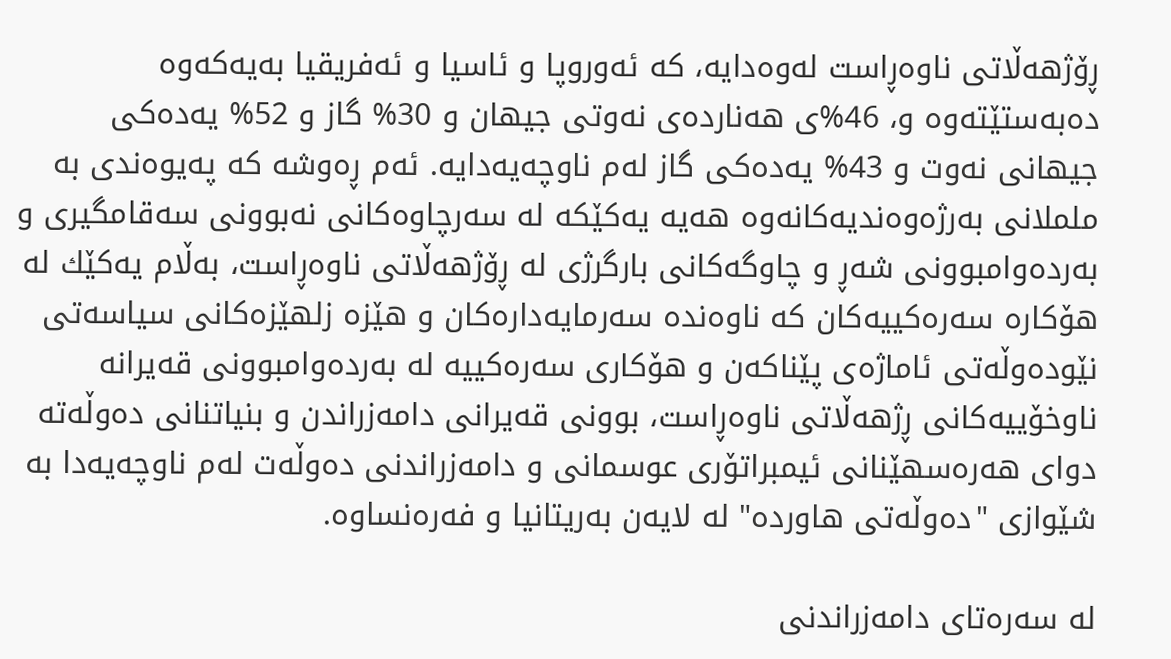ڕۆژهه‌ڵاتی ناوه‌ڕاست له‌وه‌دایه‌، كه‌ ئه‌وروپا و ئاسیا و ئه‌فریقیا به‌یه‌كه‌وه‌ ده‌به‌ستێته‌وه‌ و، 46%ی هه‌نارده‌ی نه‌وتی جیهان و 30% گاز و 52% یه‌ده‌كی جیهانی نه‌وت و 43% یه‌ده‌كی گاز له‌م ناوچه‌یه‌دایه‌. ئه‌م ڕه‌وشه‌ كه‌ په‌یوه‌ندی به‌ ململانی به‌رژه‌وه‌ندیه‌كانه‌وه‌ هه‌یه‌ یه‌كێكه‌ له‌ سه‌رچاوه‌كانی نه‌بوونی سه‌قامگیری و به‌رده‌وامبوونی شه‌ڕ و چاوگه‌كانی بارگرژی له‌ ڕۆژهه‌ڵاتی ناوه‌ڕاست، به‌ڵام یه‌كێك له‌ هۆكاره‌ سه‌ره‌كییه‌كان كه‌ ناوه‌نده‌ سه‌رمایه‌داره‌كان و هێزه‌ زلهێزه‌كانی سیاسه‌تی نێوده‌وڵه‌تی ئاماژه‌ی پێناكه‌ن و هۆكاری سه‌ره‌كییه‌ له‌ به‌رده‌وامبوونی قه‌یرانه‌ ناوخۆییه‌كانی ڕژهه‌ڵاتی ناوه‌ڕاست، بوونی قه‌یرانی دامه‌زراندن و بنیاتنانی ده‌وڵه‌ته‌ دوای هه‌ره‌سهێنانی ئیمبراتۆری عوسمانی و دامه‌زراندنی ده‌وڵه‌ت له‌م ناوچه‌یه‌دا به‌ شێوازی "ده‌وڵه‌تی هاورده‌" له‌ لایه‌ن به‌ریتانیا و فه‌ره‌نساوه‌.

له‌ سه‌ره‌تای دامه‌زراندنی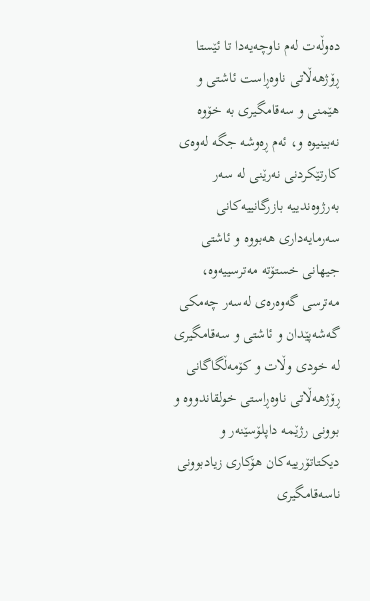ده‌وڵه‌ت له‌م ناوچه‌یه‌دا تا ئێستا ڕۆژهه‌ڵاتی ناوه‌ڕاست ئاشتی و هێمنی و سه‌قامگیری به‌ خۆوه‌ نه‌بینیوه‌ و، ئه‌م ڕه‌وشه‌ جگه‌ له‌وه‌ی كارتێكردنی نه‌رێنی له‌ سه‌ر به‌رژوه‌ندییه‌ بازرگانییه‌كانی سه‌رمایه‌داری هه‌بووه‌ و ئاشتی جیهانی خستۆته‌ مه‌ترسییه‌وه‌، مه‌ترسی گه‌وه‌ره‌ی له‌سه‌ر چه‌مكی گه‌شه‌پێدان و ئاشتی و سه‌قامگیری له‌ خودی وڵات و كۆمه‌ڵگاگانی ڕۆژهه‌ڵاتی ناوه‌ڕاستی خولقاندووه‌ و بوونی رژێمه‌ داپلۆسێنه‌ر و دیكتاتۆرییه‌كان هۆكاری زیادبوونی ناسه‌قامگیری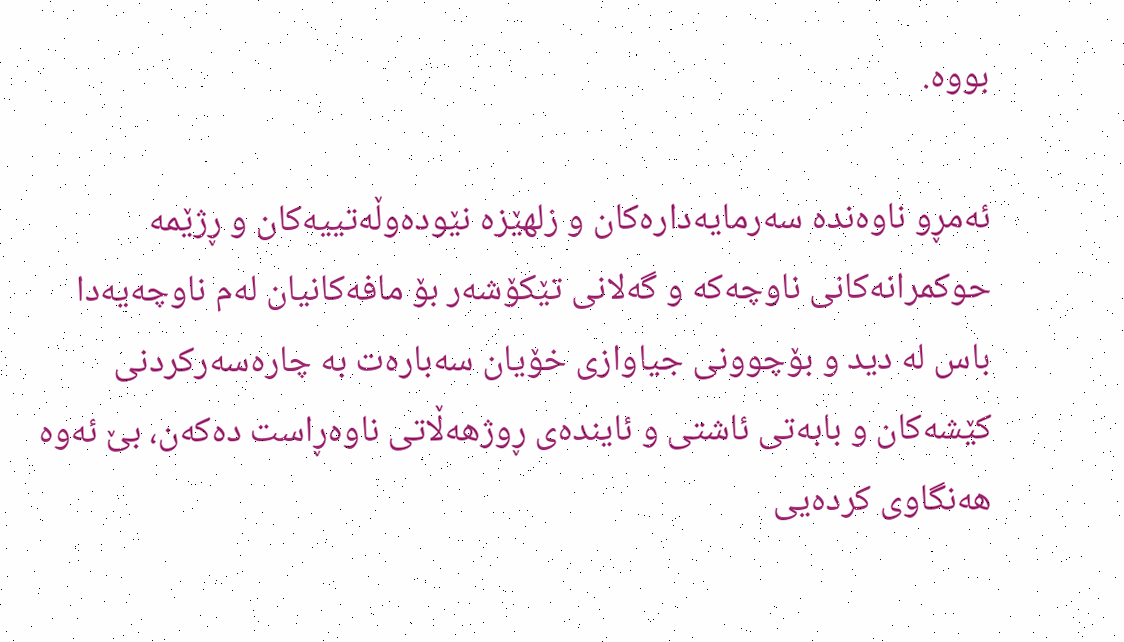بووه‌.

ئه‌مڕو ناوه‌نده‌ سه‌رمایه‌داره‌كان و زلهێزه‌ نێوده‌وڵه‌تییه‌كان و ڕژێمه‌ حوكمرانه‌كانی ناوچه‌كه‌ و گه‌لانی تێكۆشه‌ر بۆ مافه‌كانیان له‌م ناوچه‌یه‌دا باس له‌ دید و بۆچوونی جیاوازی خۆیان سه‌باره‌ت به‌ چاره‌سه‌ركردنی كێشه‌كان و بابه‌تی ئاشتی و ئاینده‌ی ڕوژهه‌ڵاتی ناوه‌ڕاست ده‌كه‌ن، بێ ئه‌وه‌ هه‌نگاوی كرده‌یی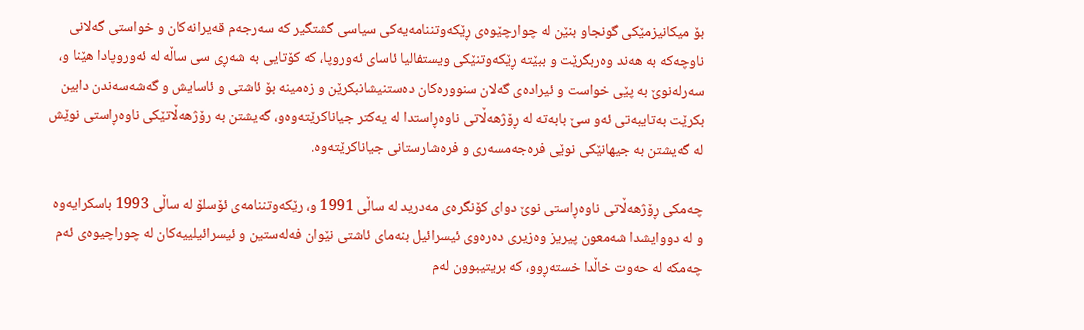بۆ میكانیزمێكی گونجاو بنێن له‌ چوارچێوه‌ی ڕێكه‌وتننامه‌یه‌كی سیاسی گشتگیر كه‌ سه‌رجه‌م قه‌یرانه‌كان و خواستی گه‌لانی ناوچه‌كه‌ به‌ هه‌ند وه‌ربگرێت و ببێته‌ ڕێكه‌وتنێكی ویستفالیا ئاسای ئه‌وروپا، كه‌ كۆتایی به‌ شه‌ڕی سی ساڵه‌ له‌ ئه‌وروپادا هێنا و، سه‌رله‌نوێ به‌ پێی خواست و ئیراده‌ی گه‌لان سنووره‌كان ده‌ستنیشانبكرێن و زه‌مینه‌ بۆ ئاشتی و ئاسایش و گه‌شه‌سه‌ندن دابین بكرێت به‌تایبه‌تی ئه‌و سێ بابه‌ته‌ له‌ ڕۆژهه‌ڵاتی ناوه‌ڕاستدا له‌ یه‌كتر جیاناكرێته‌وه‌و، گه‌یشتن به‌ رۆژهه‌ڵاتێكی ناوه‌ڕاستی نوێش له‌ گه‌یشتن به‌ جیهانێكی نوێی فره‌جه‌مسه‌ری و فره‌شارستانی جیاناكرێته‌وه‌.

چه‌مكی ڕۆژهه‌ڵاتی ناوه‌ڕاستی نوێ دوای كۆنگره‌ی مه‌درید له‌ ساڵی 1991 و، رێكه‌وتننامه‌ی ئۆسلۆ له‌ ساڵی 1993 باسكرایه‌وه‌ و له‌ دووایشدا شه‌معون پیریز وه‌زیری ده‌ره‌وی ئیسرائیل بنه‌مای ئاشتی نێوان فه‌له‌ستین و ئیسرائیلییه‌كان له‌ چوراچیوه‌ی ئه‌م چه‌مكه‌ له‌ حه‌وت خاڵدا خسته‌ڕوو، كه‌ بریتیبوون له‌م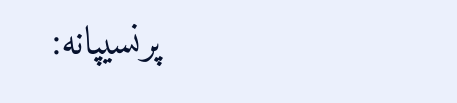پرنسیپانه‌: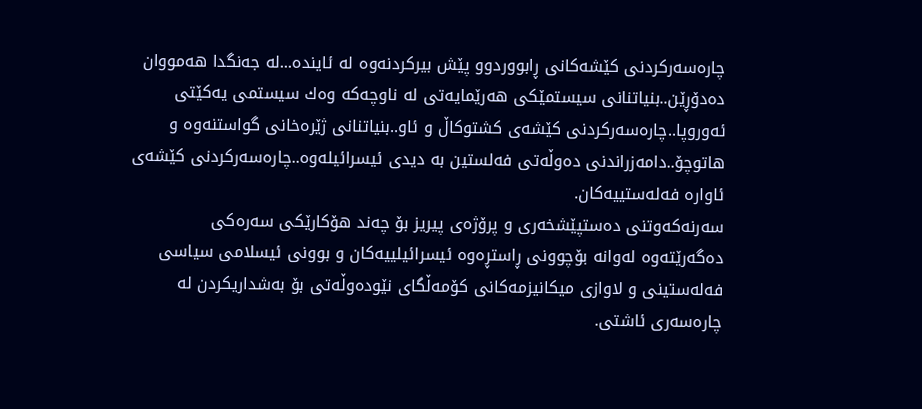چاره‌سه‌ركردنی كێشه‌كانی ڕابووردوو پێش بیركردنه‌وه‌ له‌ ئاینده‌...له‌ جه‌نگدا هه‌مووان ده‌دۆڕێن..بنیاتنانی سیستمێكی هه‌رێمایه‌تی له‌ ناوچه‌كه‌ وه‌ك سیستمی یه‌كێتی ئه‌وروپا..چاره‌سه‌ركردنی كێشه‌ی كشتوكاڵ و ئاو..بنیاتنانی ژێره‌خانی گواستنه‌وه‌ و هاتوچۆ..دامه‌زراندنی ده‌وڵه‌تی فه‌لستین به‌ دیدی ئیسرائیله‌وه‌..چاره‌سه‌ركردنی كێشه‌ی ئاواره‌ فه‌له‌ستییه‌كان.
سه‌رنه‌كه‌وتنی ده‌ستپێشخه‌ری و پرۆژه‌ی پیریز بۆ چه‌ند هۆكارێكی سه‌ره‌كی ده‌گه‌رێته‌وه‌ له‌وانه‌ بۆچوونی ڕاستڕه‌وه‌ ئیسرائیلییه‌كان و بوونی ئیسلامی سیاسی فه‌له‌ستینی و لاوازی میكانیزمه‌كانی كۆمه‌ڵگای نێوده‌وڵه‌تی بۆ به‌شداریكردن له‌ چاره‌سه‌ری ئاشتی.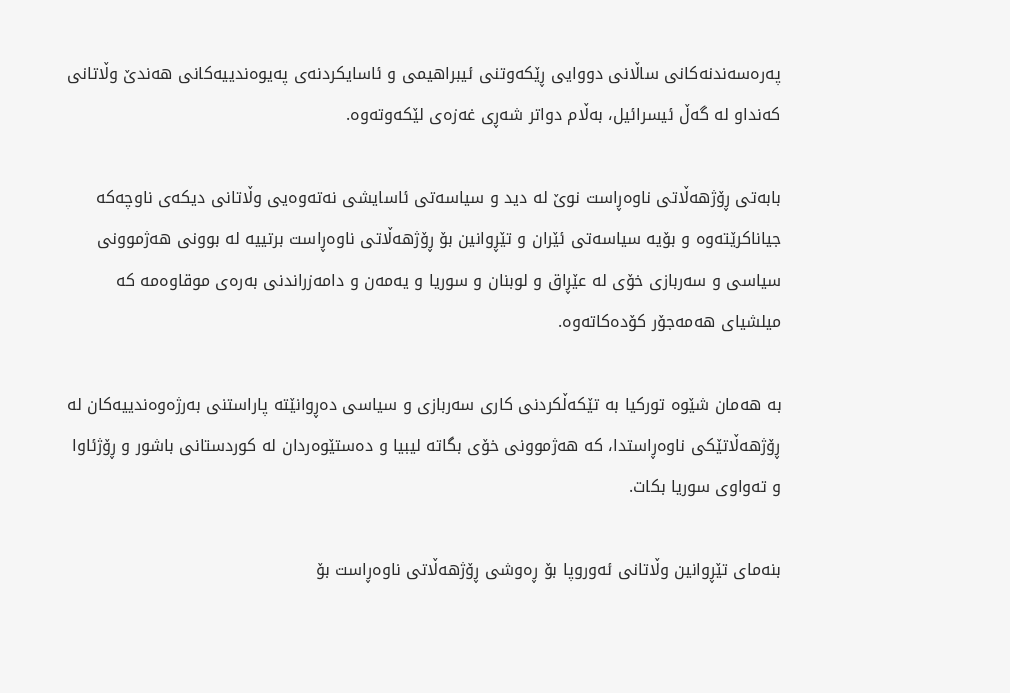په‌ره‌سه‌ندنه‌كانی ساڵانی دووایی ڕێكه‌وتنی ئیبراهیمی و ئاسایكردنه‌ی په‌یوه‌ندییه‌كانی هه‌ندێ وڵاتانی كه‌نداو له‌ گه‌ڵ ئیسرائیل، به‌ڵام دواتر شه‌ڕی غه‌زه‌ی لێكه‌وته‌وه‌.

بابه‌تی ڕۆژهه‌ڵاتی ناوه‌ڕاست نوێ له‌ دید و سیاسه‌تی ئاسایشی نه‌ته‌وه‌یی وڵاتانی دیكه‌ی ناوچه‌كه‌ جیاناكرێته‌وه‌ و بۆیه‌ سیاسه‌تی ئێران و تێڕوانین بۆ ڕۆژهه‌ڵاتی ناوه‌ڕاست برتییه‌ له‌ بوونی هه‌ژموونی سیاسی و سه‌ربازی خۆی له‌ عێڕاق و لوبنان و سوریا و یه‌مه‌ن و دامه‌زراندنی به‌ره‌ی موقاوه‌مه‌ كه‌ میلشیای هه‌مه‌جۆر كۆده‌كاته‌وه‌.

به‌ هه‌مان شێوه‌ توركیا به‌ تێكه‌ڵكردنی كاری سه‌ربازی و سیاسی ده‌ڕوانێته‌ پاراستنی به‌رژه‌وه‌ندییه‌كان له‌ ڕۆژهه‌ڵاتێكی ناوه‌ڕاستدا، كه‌ هه‌ژموونی خۆی بگاته‌ لیبیا و ده‌ستێوه‌ردان له‌ كوردستانی باشور و ڕۆژئاوا و ته‌واوی سوریا بكات.

بنه‌مای تێڕوانین وڵاتانی ئه‌وروپا بۆ ڕه‌وشی ڕۆژهه‌ڵاتی ناوه‌ڕاست بۆ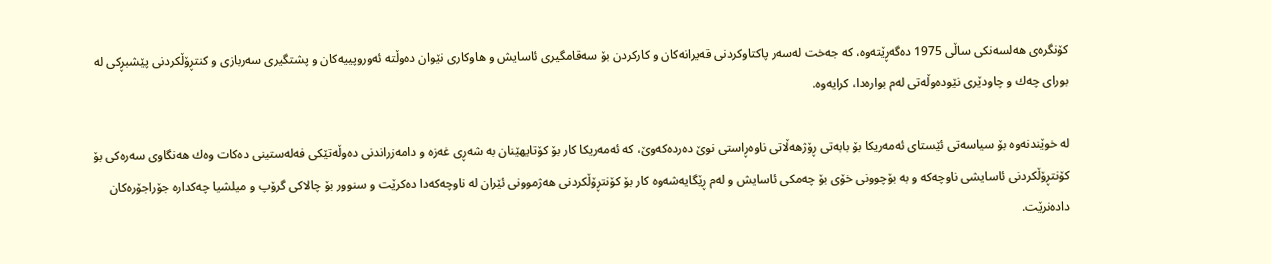كۆنگره‌ی هه‌لسه‌نكی ساڵی 1975 ده‌گه‌ڕێته‌وه‌، كه‌ جه‌خت له‌سه‌ر پاكتاوكردنی قه‌یرانه‌كان و كاركردن بۆ سه‌قامگیری ئاسایش و هاوكاری نێوان ده‌وڵته‌ ئه‌وروپییه‌كان و پشتگیری سه‌ربازی و كنتڕۆڵكردنی پێشبڕكی له‌ بورای چه‌ك و چاودێری نێوده‌وڵه‌تی له‌م بواره‌دا، كرایه‌وه‌.

له‌ خوێندنه‌وه‌ بۆ سیاسه‌تی ئێستای ئه‌مه‌ریكا بۆ بابه‌تی ڕۆژهه‌ڵاتی ناوه‌ڕاستی نوێ ده‌رده‌كه‌وێ، كه‌ ئه‌مه‌ریكا كار بۆ كۆتایهێنان به‌ شه‌ڕی غه‌زه‌ و دامه‌زراندنی ده‌وڵه‌تێكی فه‌له‌ستینی ده‌كات وه‌ك هه‌نگاوی سه‌ره‌كی بۆ كۆنتڕۆڵكردنی ئاسایشی ناوچه‌كه‌ و به‌ بۆچوونی خۆی بۆ چه‌مكی ئاسایش و له‌م ڕێگایه‌شه‌وه‌ كار بۆ كۆنتڕۆڵكردنی هه‌ژموونی ئێران له‌ ناوچه‌كه‌دا ده‌كرێت و سنوور بۆ چالاكی گرۆپ و میلشیا چه‌كداره‌ جۆراجۆره‌كان داده‌نرێت.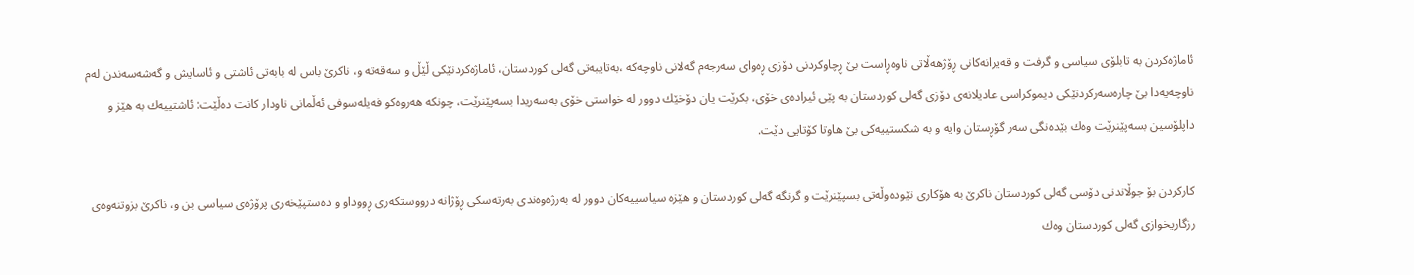ئاماژه‌كردن به‌ تابلۆی سیاسی و گرفت و قه‌یرانه‌كانی ڕۆژهه‌ڵاتی ناوه‌ڕاست بێ ڕچاوكردنی دۆزی ڕه‌وای سه‌رجه‌م گه‌لانی ناوچه‌كه‌ ،به‌تایبه‌تی گه‌لی كوردستان، ئاماژه‌كردنێكی ڵێڵ و سه‌قه‌ته‌ و، ناكرێ باس له‌ بابه‌تی ئاشتی و ئاسایش و گه‌شه‌سه‌ندن له‌م ناوچه‌یه‌دا بێ چاره‌سه‌ركردنێكی دیموكراسی عادیلانه‌ی دۆزی گه‌لی كوردستان به‌ پێی ئیراده‌ی خۆی، بكرێت یان دۆخێك دوور له‌ خواستی خۆی به‌سه‌ریدا بسه‌پێنرێت، چونكه‌ هه‌روه‌كو فه‌یله‌سوفی ئه‌ڵمانی ناودار كانت ده‌ڵێت: ئاشتییه‌ك به‌ هێز و داپلۆسین بسه‌پێنرێت وه‌ك بێده‌نگی سه‌ر گۆڕستان وایه‌ و به‌ شكستییه‌كی بێ هاوتا كۆتایی دێت.

كاركردن بۆ جوڵاندنی دۆسی گه‌لی كوردستان ناكرێ به‌ هۆكاری نێوده‌وڵه‌تی بسپێنرێت و گرنگه‌ گه‌لی كوردستان و هێزه‌ سیاسییه‌كان دوور له‌ به‌رژه‌وه‌ندی به‌رته‌سكی ڕۆژانه‌ درووستكه‌ری ڕووداو و ده‌ستپێخه‌ری پرۆژه‌ی سیاسی بن و، ناكرێ بزوتنه‌وه‌ی رزگاریخوازی گه‌لی كوردستان وه‌ك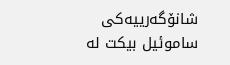شانۆگه‌رییه‌كی ساموئیل بیكت له‌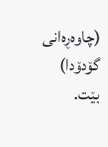(چاوه‌ڕه‌انی گۆدۆدا) بێت.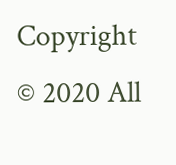Copyright © 2020 All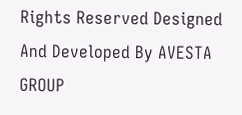Rights Reserved Designed And Developed By AVESTA GROUP